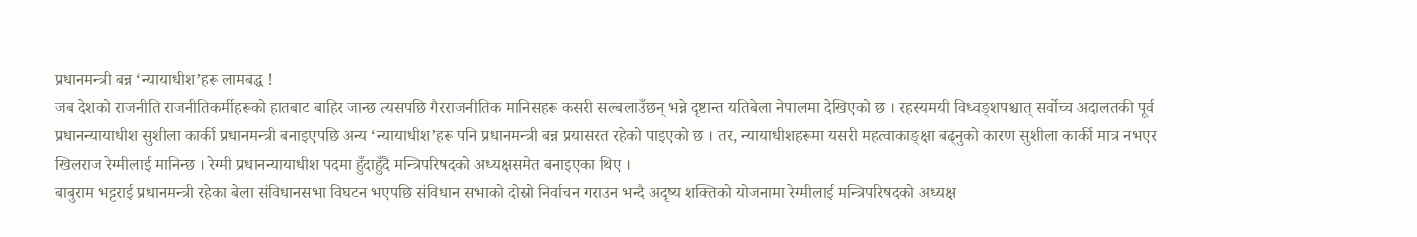प्रधानमन्त्री बन्न ‘न्यायाधीश’हरू लामबद्ध !
जब देशको राजनीति राजनीतिकर्मीहरूको हातबाट बाहिर जान्छ त्यसपछि गैरराजनीतिक मानिसहरू कसरी सल्बलाउँछन् भन्ने दृष्टान्त यतिबेला नेपालमा देखिएको छ । रहस्यमयी विध्वङ्शपश्चात् सर्वोच्च अदालतकी पूर्व प्रधानन्यायाधीश सुशीला कार्की प्रधानमन्त्री बनाइएपछि अन्य ‘न्यायाधीश’हरू पनि प्रधानमन्त्री बन्न प्रयासरत रहेको पाइएको छ । तर, न्यायाधीशहरूमा यसरी महत्वाकाङ्क्षा बढ्नुको कारण सुशीला कार्की मात्र नभएर खिलराज रेग्मीलाई मानिन्छ । रेग्मी प्रधानन्यायाधीश पदमा हुँदाहुँदै मन्त्रिपरिषदको अध्यक्षसमेत बनाइएका थिए ।
बाबुराम भट्टराई प्रधानमन्त्री रहेका बेला संविधानसभा विघटन भएपछि संविधान सभाको दोस्रो निर्वाचन गराउन भन्दै अदृष्य शक्तिको योजनामा रेग्मीलाई मन्त्रिपरिषदको अध्यक्ष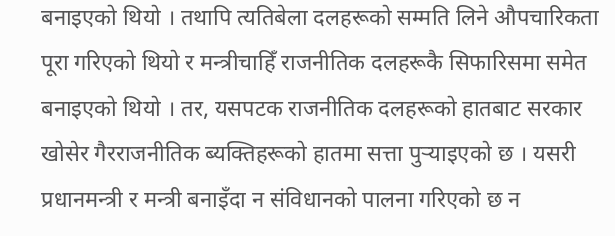बनाइएको थियो । तथापि त्यतिबेला दलहरूको सम्मति लिने औपचारिकता पूरा गरिएको थियो र मन्त्रीचाहिँ राजनीतिक दलहरूकै सिफारिसमा समेत बनाइएको थियो । तर, यसपटक राजनीतिक दलहरूको हातबाट सरकार खोसेर गैरराजनीतिक ब्यक्तिहरूको हातमा सत्ता पुऱ्याइएको छ । यसरी प्रधानमन्त्री र मन्त्री बनाइँदा न संविधानको पालना गरिएको छ न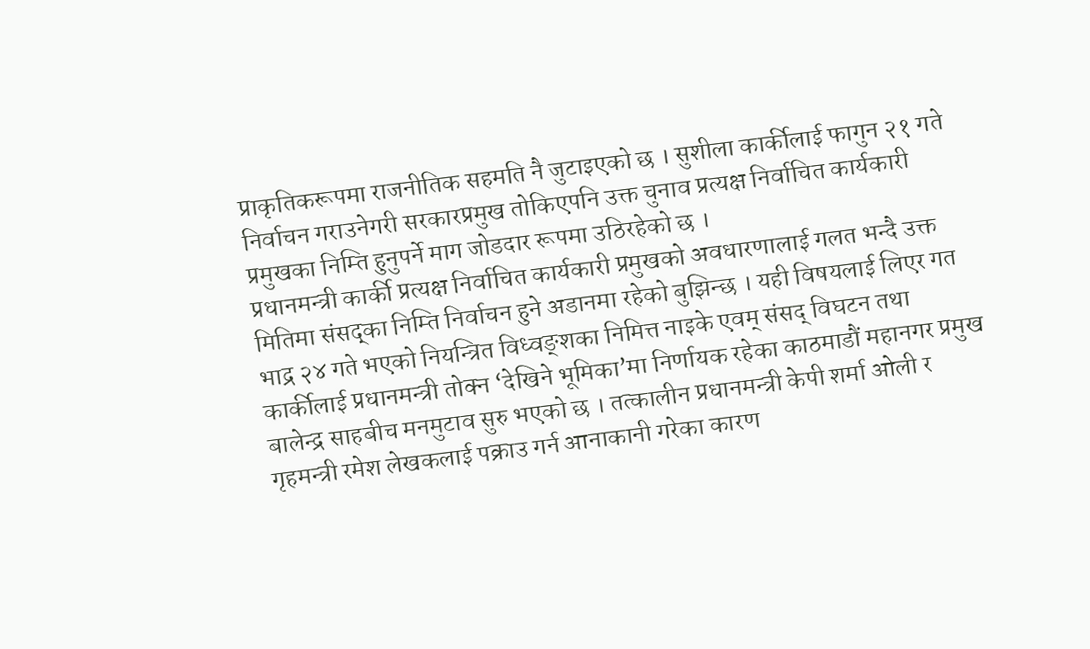प्राकृतिकरूपमा राजनीतिक सहमति नै जुटाइएको छ । सुशीला कार्कीलाई फागुन २१ गते निर्वाचन गराउनेगरी सरकारप्रमुख तोकिएपनि उक्त चुनाव प्रत्यक्ष निर्वाचित कार्यकारी प्रमुखका निम्ति हुनुपर्ने माग जोडदार रूपमा उठिरहेको छ ।
प्रधानमन्त्री कार्की प्रत्यक्ष निर्वाचित कार्यकारी प्रमुखको अवधारणालाई गलत भन्दै उक्त मितिमा संसद्का निम्ति निर्वाचन हुने अडानमा रहेको बुझिन्छ । यही विषयलाई लिएर गत भाद्र २४ गते भएको नियन्त्रित विध्वङ्शका निमित्त नाइके एवम् संसद् विघटन तथा कार्कीलाई प्रधानमन्त्री तोक्न ‘देखिने भूमिका’मा निर्णायक रहेका काठमाडौं महानगर प्रमुख बालेन्द्र साहबीच मनमुटाव सुरु भएको छ । तत्कालीन प्रधानमन्त्री केपी शर्मा ओली र गृहमन्त्री रमेश लेखकलाई पक्राउ गर्न आनाकानी गरेका कारण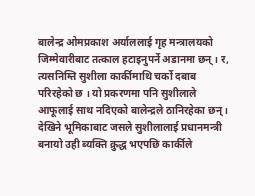बालेन्द्र ओमप्रकाश अर्याललाई गृह मन्त्रालयको जिम्मेवारीबाट तत्काल हटाइनुपर्ने अडानमा छन् । र, त्यसनिम्ति सुशीला कार्कीमाथि चर्को दबाब परिरहेको छ । यो प्रकरणमा पनि सुशीलाले आफूलाई साथ नदिएको बालेन्द्रले ठानिरहेका छन् । देखिने भूमिकाबाट जसले सुशीलालाई प्रधानमन्त्री बनायो उही ब्यक्ति क्रुद्ध भएपछि कार्कीले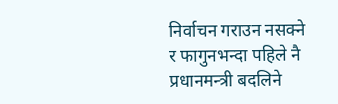निर्वाचन गराउन नसक्ने र फागुनभन्दा पहिले नै प्रधानमन्त्री बदलिने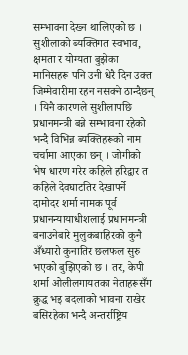सम्भावना देख्न थालिएको छ ।
सुशीलाको ब्यक्तिगत स्वभाव, क्षमता र योग्यता बुझेका मानिसहरू पनि उनी धेरै दिन उक्त जिम्मेवारीमा रहन नसक्ने ठान्दैछन् । यिनै कारणले सुशीलापछि प्रधानमन्त्री बन्ने सम्भावना रहेको भन्दै विभिन्न ब्यक्तिहरूको नाम चर्चामा आएका छन् । जोगीको भेष धारण गरेर कहिले हरिद्वार त कहिले देवघाटतिर देखापर्ने दामोदर शर्मा नामक पूर्व प्रधानन्यायाधीशलाई प्रधानमन्त्री बनाउनेबारे मुलुकबाहिरको कुनै अँध्यारो कुनातिर छलफल सुरु भएको बुझिएको छ । तर, केपी शर्मा ओलीलगायतका नेताहरूसँग क्रुद्ध भइ बदलाको भावना राखेर बसिरहेका भन्दै अन्तर्राष्ट्रिय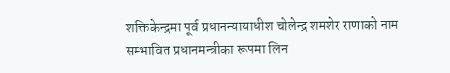शक्तिकेन्द्रमा पूर्व प्रधानन्यायाधीश चोलेन्द्र शमशेर राणाको नाम सम्भावित प्रधानमन्त्रीका रूपमा लिन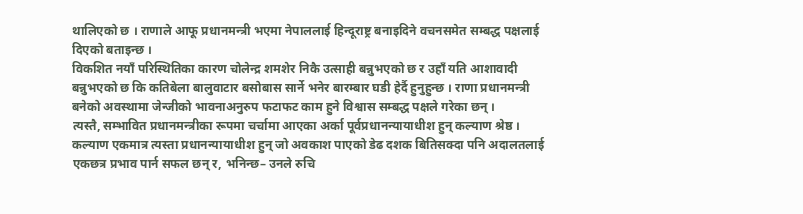थालिएको छ । राणाले आफू प्रधानमन्त्री भएमा नेपाललाई हिन्दूराष्ट्र बनाइदिने वचनसमेत सम्बद्ध पक्षलाई दिएको बताइन्छ ।
विकशित नयाँ परिस्थितिका कारण चोलेन्द्र शमशेर निकै उत्साही बन्नुभएको छ र उहाँ यति आशावादी बन्नुभएको छ कि कतिबेला बालुवाटार बसोबास सार्ने भनेर बारम्बार घडी हेर्दै हुनुहुन्छ । राणा प्रधानमन्त्री बनेको अवस्थामा जेन्जीको भावनाअनुरुप फटाफट काम हुने विश्वास सम्बद्ध पक्षले गरेका छन् ।
त्यस्तै, सम्भावित प्रधानमन्त्रीका रूपमा चर्चामा आएका अर्का पूर्वप्रधानन्यायाधीश हुन् कल्याण श्रेष्ठ । कल्याण एकमात्र त्यस्ता प्रधानन्यायाधीश हुन् जो अवकाश पाएको डेढ दशक बितिसक्दा पनि अदालतलाई एकछत्र प्रभाव पार्न सफल छन् र, भनिन्छ– उनले रुचि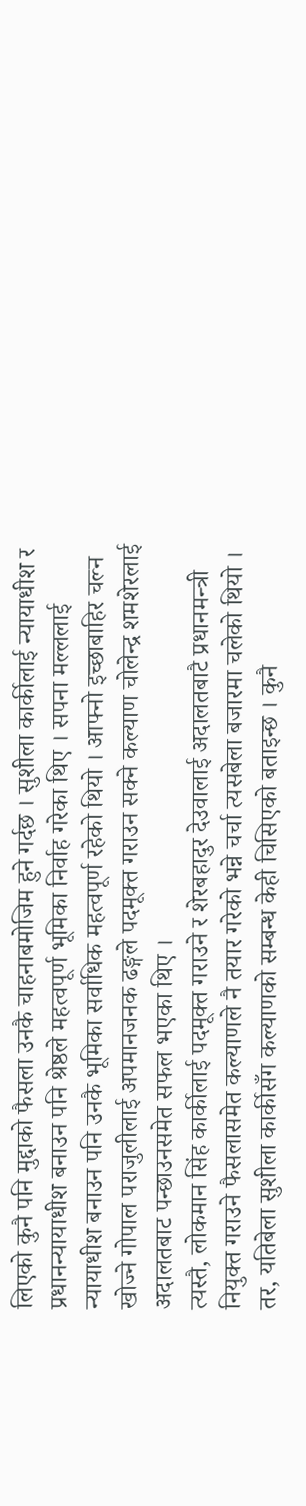लिएको कुनै पनि मुद्दाको फैसला उनकै चाहनाबमोजिम हुने गर्दछ । सुशीला कार्कीलाई न्यायाधीश र प्रधानन्यायाधीश बनाउन पनि श्रेष्ठले महत्वपूर्ण भूमिका निर्वाह गरेका थिए । सपना मल्ललाई न्यायाधीश बनाउन पनि उनकै भूमिका सर्वाधिक महत्वपूर्ण रहेको थियो । आफ्नो इच्छाबाहिर चल्न खोज्ने गोपाल पराजुलीलाई अपमानजनक ढङ्गले पदमूक्त गराउन सक्ने कल्याण चोलेन्द्र शमशेरलाई अदालतबाट पन्छाउनसमेत सफल भएका थिए ।
त्यस्तै, लोकमान सिंह कार्कीलाई पदमूक्त गराउने र शेरबहादुर देउवालाई अदालतबाटै प्रधानमन्त्री नियुक्त गराउने फैसलासमेत कल्याणले नै तयार गरेको भन्ने चर्चा त्यसबेला बजारमा चलेको थियो । तर, यतिबेला सुशीला कार्कीसँग कल्याणको सम्बन्ध केही चिसिएको बताइन्छ । कुनै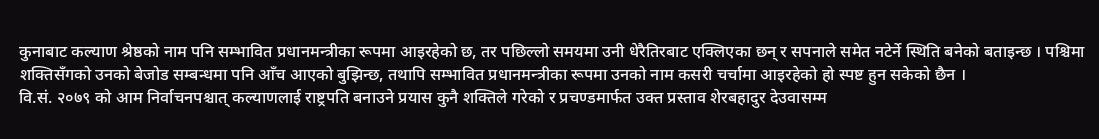कुनाबाट कल्याण श्रेष्ठको नाम पनि सम्भावित प्रधानमन्त्रीका रूपमा आइरहेको छ, तर पछिल्लो समयमा उनी धेरैतिरबाट एक्लिएका छन् र सपनाले समेत नटेर्ने स्थिति बनेको बताइन्छ । पश्चिमा शक्तिसँगको उनको बेजोड सम्बन्धमा पनि आँच आएको बुझिन्छ, तथापि सम्भावित प्रधानमन्त्रीका रूपमा उनको नाम कसरी चर्चामा आइरहेको हो स्पष्ट हुन सकेको छैन ।
वि.सं. २०७९ को आम निर्वाचनपश्चात् कल्याणलाई राष्ट्रपति बनाउने प्रयास कुनै शक्तिले गरेको र प्रचण्डमार्फत उक्त प्रस्ताव शेरबहादुर देउवासम्म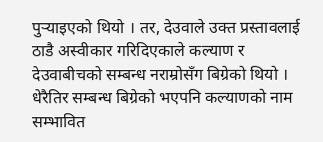पुऱ्याइएको थियो । तर, देउवाले उक्त प्रस्तावलाई ठाडै अस्वीकार गरिदिएकाले कल्याण र देउवाबीचको सम्बन्ध नराम्रोसँग बिग्रेको थियो । धेरैतिर सम्बन्ध बिग्रेको भएपनि कल्याणको नाम सम्भावित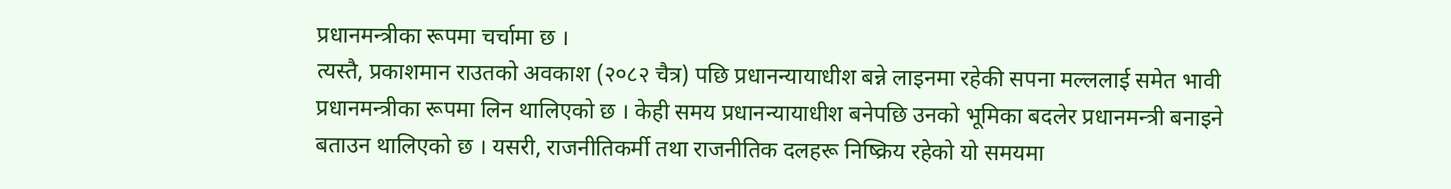प्रधानमन्त्रीका रूपमा चर्चामा छ ।
त्यस्तै, प्रकाशमान राउतको अवकाश (२०८२ चैत्र) पछि प्रधानन्यायाधीश बन्ने लाइनमा रहेकी सपना मल्ललाई समेत भावी प्रधानमन्त्रीका रूपमा लिन थालिएको छ । केही समय प्रधानन्यायाधीश बनेपछि उनको भूमिका बदलेर प्रधानमन्त्री बनाइने बताउन थालिएको छ । यसरी, राजनीतिकर्मी तथा राजनीतिक दलहरू निष्क्रिय रहेको यो समयमा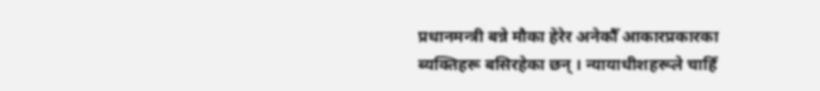प्रधानमन्त्री बन्ने मौका हेरेर अनेकौँ आकारप्रकारका ब्यक्तिहरू बसिरहेका छन् । न्यायाधीशहरूले चाहिँ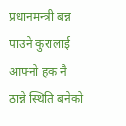प्रधानमन्त्री बन्न पाउने कुरालाई आफ्नो हक नै ठान्ने स्थिति बनेको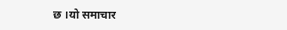छ ।यो समाचार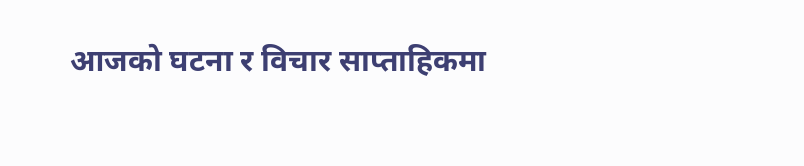आजको घटना र विचार साप्ताहिकमा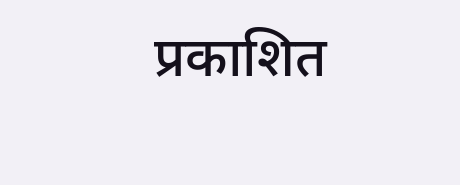प्रकाशित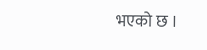भएको छ ।